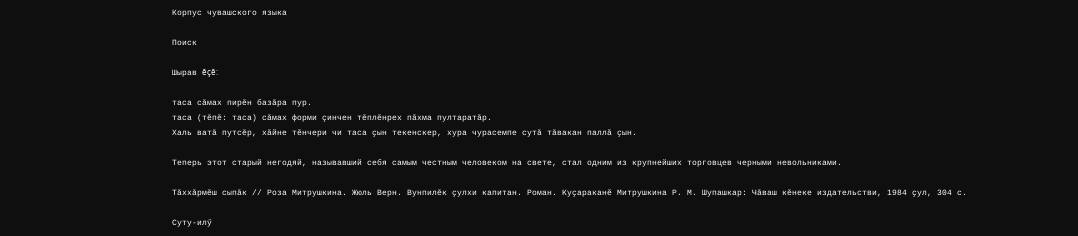Корпус чувашского языка

Поиск

Шырав ĕçĕ:

таса сăмах пирĕн базăра пур.
таса (тĕпĕ: таса) сăмах форми çинчен тĕплĕнрех пăхма пултаратăр.
Халь ватӑ путсӗр, хӑйне тӗнчери чи таса ҫын текенскер, хура чурасемпе сутӑ тӑвакан паллӑ ҫын.

Теперь этот старый негодяй, называвший себя самым честным человеком на свете, стал одним из крупнейших торговцев черными невольниками.

Тӑххӑрмӗш сыпӑк // Роза Митрушкина. Жюль Верн. Вунпилӗк ҫулхи капитан. Роман. Куҫараканӗ Митрушкина Р. М. Шупашкар: Чӑваш кӗнеке издательстви, 1984 ҫул, 304 с.

Суту-илӳ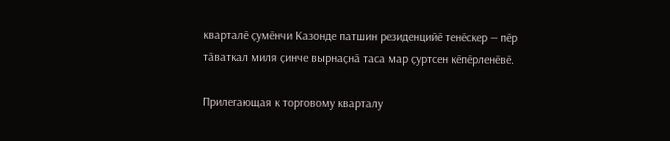кварталӗ ҫумӗнчи Казонде патшин резиденцийӗ тенӗскер — пӗр тӑваткал миля ҫинче вырнаҫнӑ таса мар ҫуртсен кӗпӗрленӗвӗ.

Прилегающая к торговому кварталу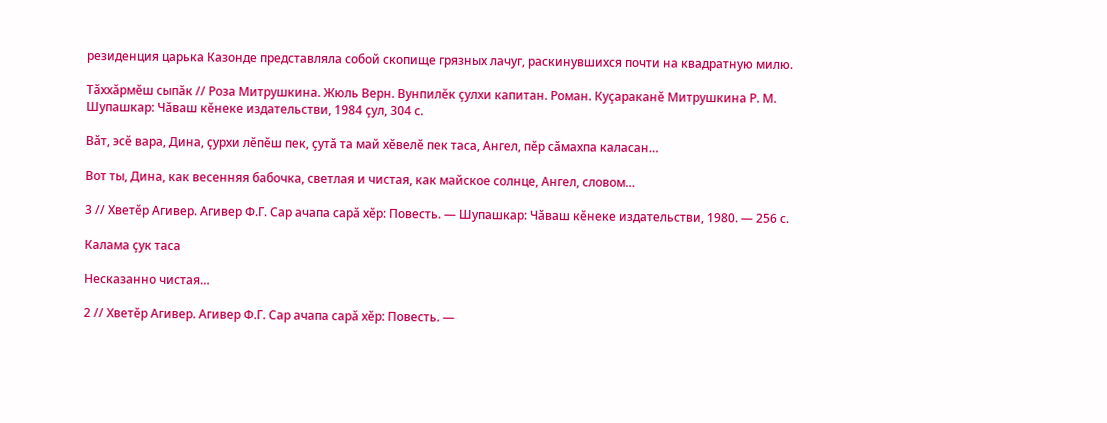резиденция царька Казонде представляла собой скопище грязных лачуг, раскинувшихся почти на квадратную милю.

Тӑххӑрмӗш сыпӑк // Роза Митрушкина. Жюль Верн. Вунпилӗк ҫулхи капитан. Роман. Куҫараканӗ Митрушкина Р. М. Шупашкар: Чӑваш кӗнеке издательстви, 1984 ҫул, 304 с.

Вӑт, эсӗ вара, Дина, ҫурхи лӗпӗш пек, ҫутӑ та май хӗвелӗ пек таса, Ангел, пӗр сӑмахпа каласан…

Вот ты, Дина, как весенняя бабочка, светлая и чистая, как майское солнце, Ангел, словом…

3 // Хветӗр Агивер. Агивер Ф.Г. Сар ачапа сарӑ хӗр: Повесть. — Шупашкар: Чӑваш кӗнеке издательстви, 1980. — 256 с.

Калама ҫук таса

Несказанно чистая…

2 // Хветӗр Агивер. Агивер Ф.Г. Сар ачапа сарӑ хӗр: Повесть. —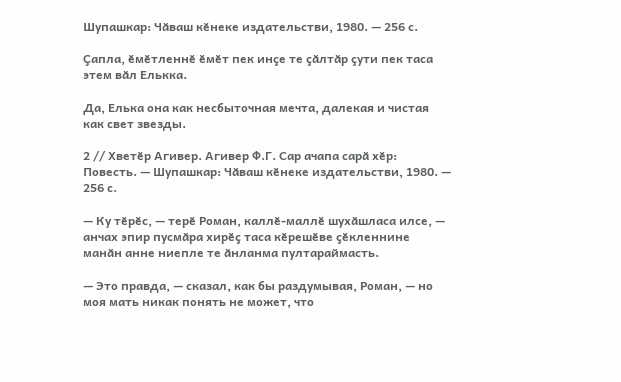Шупашкар: Чӑваш кӗнеке издательстви, 1980. — 256 с.

Ҫапла, ӗмӗтленнӗ ӗмӗт пек инҫе те ҫӑлтӑр ҫути пек таса этем вӑл Елькка.

Да, Елька она как несбыточная мечта, далекая и чистая как свет звезды.

2 // Хветӗр Агивер. Агивер Ф.Г. Сар ачапа сарӑ хӗр: Повесть. — Шупашкар: Чӑваш кӗнеке издательстви, 1980. — 256 с.

— Ку тӗрӗс, — терӗ Роман, каллӗ-маллӗ шухӑшласа илсе, — анчах эпир пусмӑра хирӗҫ таса кӗрешӗве ҫӗкленнине манӑн анне ниепле те ӑнланма пултараймасть.

— Это правда, — сказал, как бы раздумывая, Роман, — но моя мать никак понять не может, что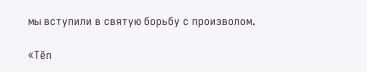мы вступили в святую борьбу с произволом.

«Тӗп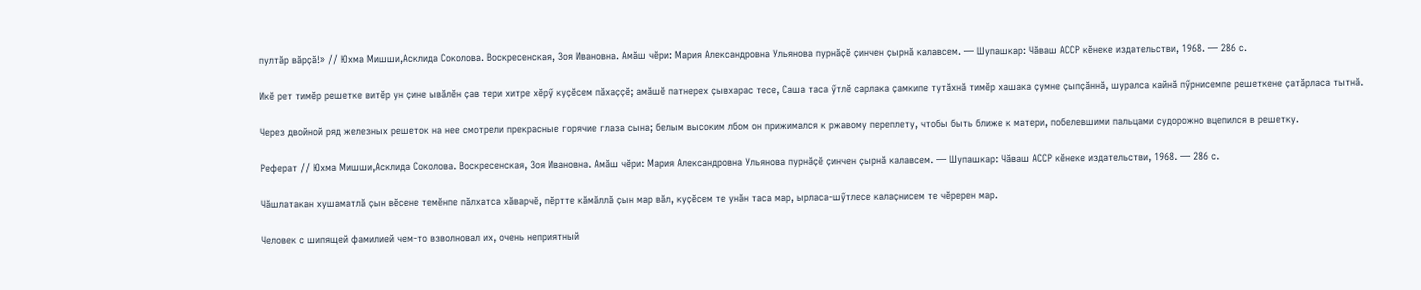пултӑр вӑрҫӑ!» // Юхма Мишши,Асклида Соколова. Воскресенская, Зоя Ивановна. Амӑш чӗри: Мария Александровна Ульянова пурнӑҫӗ ҫинчен ҫырнӑ калавсем. — Шупашкар: Чӑваш АССР кӗнеке издательстви, 1968. — 286 с.

Икӗ рет тимӗр решетке витӗр ун ҫине ывӑлӗн ҫав тери хитре хӗрӳ куҫӗсем пӑхаҫҫӗ; амӑшӗ патнерех ҫывхарас тесе, Саша таса ӳтлӗ сарлака ҫамкипе тутӑхнӑ тимӗр хашака ҫумне ҫыпҫӑннӑ, шуралса кайнӑ пӳрнисемпе решеткене ҫатӑрласа тытнӑ.

Через двойной ряд железных решеток на нее смотрели прекрасные горячие глаза сына; белым высоким лбом он прижимался к ржавому переплету, чтобы быть ближе к матери, побелевшими пальцами судорожно вцепился в решетку.

Реферат // Юхма Мишши,Асклида Соколова. Воскресенская, Зоя Ивановна. Амӑш чӗри: Мария Александровна Ульянова пурнӑҫӗ ҫинчен ҫырнӑ калавсем. — Шупашкар: Чӑваш АССР кӗнеке издательстви, 1968. — 286 с.

Чӑшлатакан хушаматлӑ ҫын вӗсене темӗнпе пӑлхатса хӑварчӗ, пӗртте кӑмӑллӑ ҫын мар вӑл, куҫӗсем те унӑн таса мар, ырласа-шӳтлесе калаҫнисем те чӗререн мар.

Человек с шипящей фамилией чем-то взволновал их, очень неприятный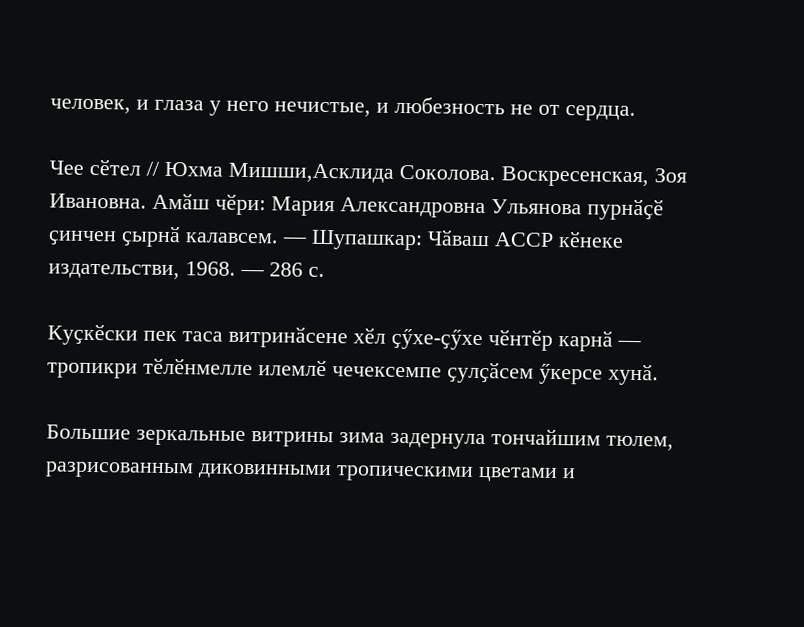человек, и глаза у него нечистые, и любезность не от сердца.

Чее сӗтел // Юхма Мишши,Асклида Соколова. Воскресенская, Зоя Ивановна. Амӑш чӗри: Мария Александровна Ульянова пурнӑҫӗ ҫинчен ҫырнӑ калавсем. — Шупашкар: Чӑваш АССР кӗнеке издательстви, 1968. — 286 с.

Куҫкӗски пек таса витринӑсене хӗл ҫӳхе-ҫӳхе чӗнтӗр карнӑ — тропикри тӗлӗнмелле илемлӗ чечексемпе ҫулҫӑсем ӳкерсе хунӑ.

Большие зеркальные витрины зима задернула тончайшим тюлем, разрисованным диковинными тропическими цветами и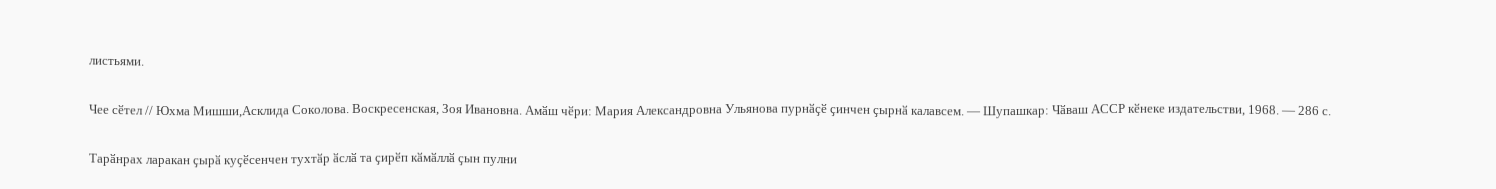листьями.

Чее сӗтел // Юхма Мишши,Асклида Соколова. Воскресенская, Зоя Ивановна. Амӑш чӗри: Мария Александровна Ульянова пурнӑҫӗ ҫинчен ҫырнӑ калавсем. — Шупашкар: Чӑваш АССР кӗнеке издательстви, 1968. — 286 с.

Тарӑнрах ларакан ҫырӑ куҫӗсенчен тухтӑр ӑслӑ та ҫирӗп кӑмӑллӑ ҫын пулни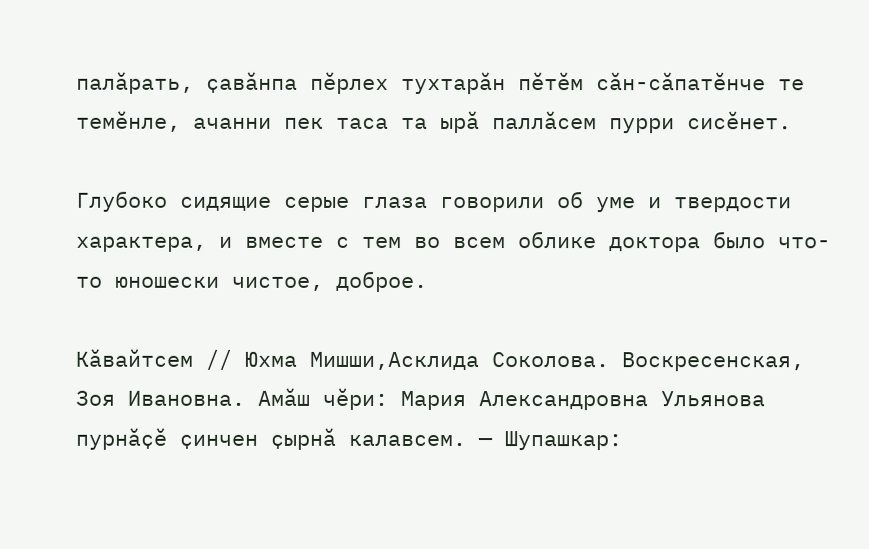палӑрать, ҫавӑнпа пӗрлех тухтарӑн пӗтӗм сӑн-сӑпатӗнче те темӗнле, ачанни пек таса та ырӑ паллӑсем пурри сисӗнет.

Глубоко сидящие серые глаза говорили об уме и твердости характера, и вместе с тем во всем облике доктора было что-то юношески чистое, доброе.

Кӑвайтсем // Юхма Мишши,Асклида Соколова. Воскресенская, Зоя Ивановна. Амӑш чӗри: Мария Александровна Ульянова пурнӑҫӗ ҫинчен ҫырнӑ калавсем. — Шупашкар: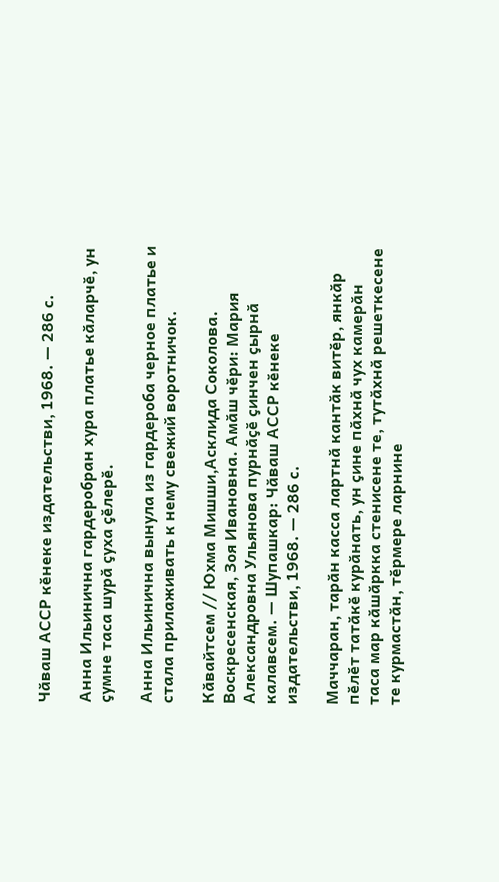Чӑваш АССР кӗнеке издательстви, 1968. — 286 с.

Анна Ильинична гардеробран хура платье кӑларчӗ, ун ҫумне таса шурӑ ҫуха ҫӗлерӗ.

Анна Ильинична вынула из гардероба черное платье и стала прилаживать к нему свежий воротничок.

Кӑвайтсем // Юхма Мишши,Асклида Соколова. Воскресенская, Зоя Ивановна. Амӑш чӗри: Мария Александровна Ульянова пурнӑҫӗ ҫинчен ҫырнӑ калавсем. — Шупашкар: Чӑваш АССР кӗнеке издательстви, 1968. — 286 с.

Маччаран, тарӑн касса лартнӑ кантӑк витӗр, янкӑр пӗлӗт татӑкӗ курӑнать, ун ҫине пӑхнӑ чух камерӑн таса мар кӑшӑркка стенисене те, тутӑхнӑ решеткесене те курмастӑн, тӗрмере ларнине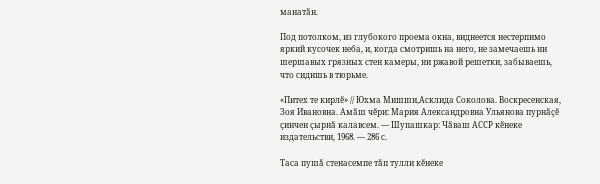манатӑн.

Под потолком, из глубокого проема окна, виднеется нестерпимо яркий кусочек неба, и, когда смотришь на него, не замечаешь ни шершавых грязных стен камеры, ни ржавой решетки, забываешь, что сидишь в тюрьме.

«Питех те кирлӗ» // Юхма Мишши,Асклида Соколова. Воскресенская, Зоя Ивановна. Амӑш чӗри: Мария Александровна Ульянова пурнӑҫӗ ҫинчен ҫырнӑ калавсем. — Шупашкар: Чӑваш АССР кӗнеке издательстви, 1968. — 286 с.

Таса пушӑ стенасемпе тӑп тулли кӗнеке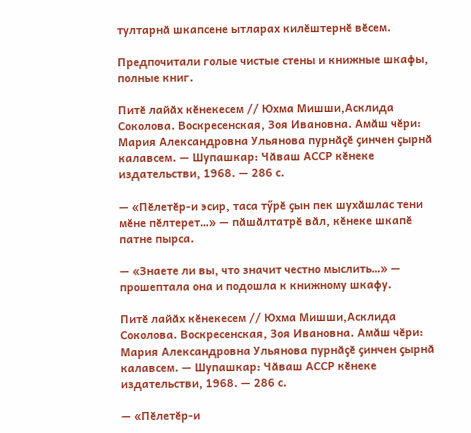тултарнӑ шкапсене ытларах килӗштернӗ вӗсем.

Предпочитали голые чистые стены и книжные шкафы, полные книг.

Питӗ лайӑх кӗнекесем // Юхма Мишши,Асклида Соколова. Воскресенская, Зоя Ивановна. Амӑш чӗри: Мария Александровна Ульянова пурнӑҫӗ ҫинчен ҫырнӑ калавсем. — Шупашкар: Чӑваш АССР кӗнеке издательстви, 1968. — 286 с.

— «Пӗлетӗр-и эсир, таса тӳрӗ ҫын пек шухӑшлас тени мӗне пӗлтерет…» — пӑшӑлтатрӗ вӑл, кӗнеке шкапӗ патне пырса.

— «Знаете ли вы, что значит честно мыслить…» — прошептала она и подошла к книжному шкафу.

Питӗ лайӑх кӗнекесем // Юхма Мишши,Асклида Соколова. Воскресенская, Зоя Ивановна. Амӑш чӗри: Мария Александровна Ульянова пурнӑҫӗ ҫинчен ҫырнӑ калавсем. — Шупашкар: Чӑваш АССР кӗнеке издательстви, 1968. — 286 с.

— «Пӗлетӗр-и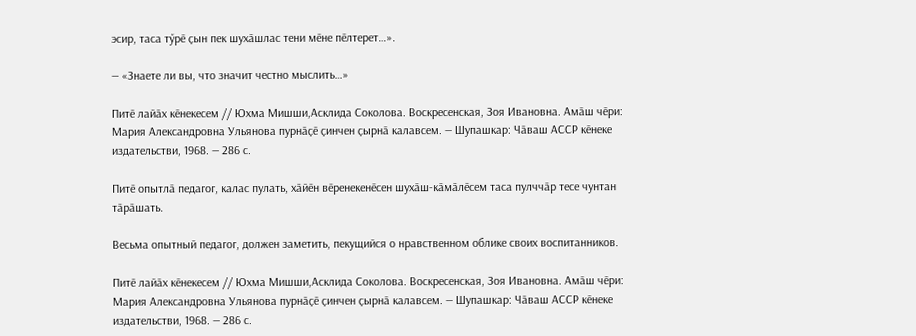эсир, таса тӳрӗ ҫын пек шухӑшлас тени мӗне пӗлтерет…».

— «Знаете ли вы, что значит честно мыслить…»

Питӗ лайӑх кӗнекесем // Юхма Мишши,Асклида Соколова. Воскресенская, Зоя Ивановна. Амӑш чӗри: Мария Александровна Ульянова пурнӑҫӗ ҫинчен ҫырнӑ калавсем. — Шупашкар: Чӑваш АССР кӗнеке издательстви, 1968. — 286 с.

Питӗ опытлӑ педагог, калас пулать, хӑйӗн вӗренекенӗсен шухӑш-кӑмӑлӗсем таса пулччӑр тесе чунтан тӑрӑшать.

Весьма опытный педагог, должен заметить, пекущийся о нравственном облике своих воспитанников.

Питӗ лайӑх кӗнекесем // Юхма Мишши,Асклида Соколова. Воскресенская, Зоя Ивановна. Амӑш чӗри: Мария Александровна Ульянова пурнӑҫӗ ҫинчен ҫырнӑ калавсем. — Шупашкар: Чӑваш АССР кӗнеке издательстви, 1968. — 286 с.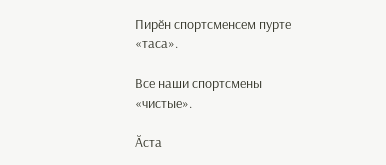Пирӗн спортсменсем пурте «таса».

Все наши спортсмены «чистые».

Ӑста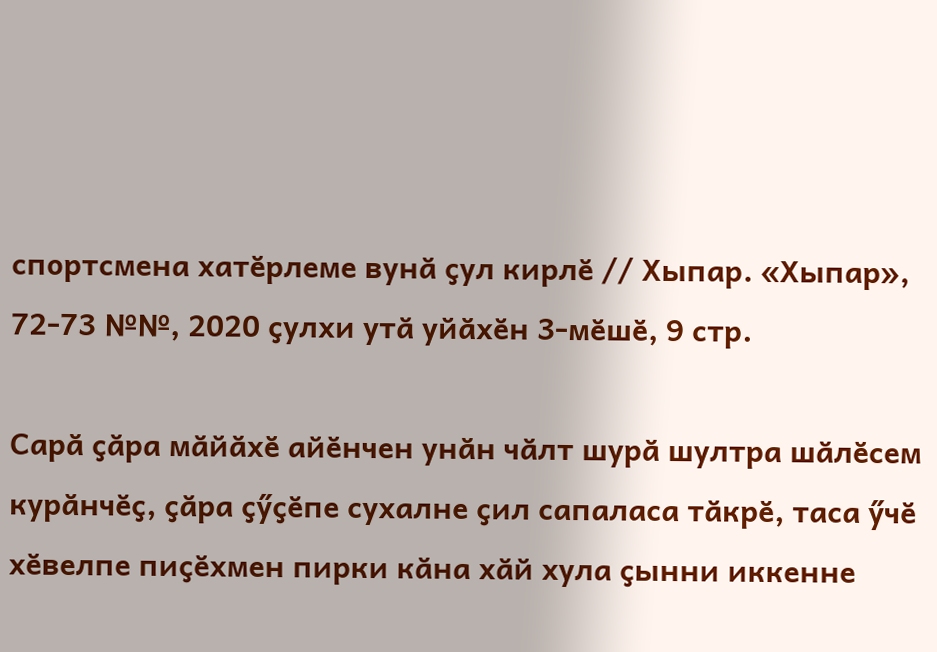спортсмена хатӗрлеме вунӑ ҫул кирлӗ // Хыпар. «Хыпар», 72-73 №№, 2020 ҫулхи утӑ уйӑхӗн 3-мӗшӗ, 9 стр.

Сарӑ ҫӑра мӑйӑхӗ айӗнчен унӑн чӑлт шурӑ шултра шӑлӗсем курӑнчӗҫ, ҫӑра ҫӳҫӗпе сухалне ҫил сапаласа тӑкрӗ, таса ӳчӗ хӗвелпе пиҫӗхмен пирки кӑна хӑй хула ҫынни иккенне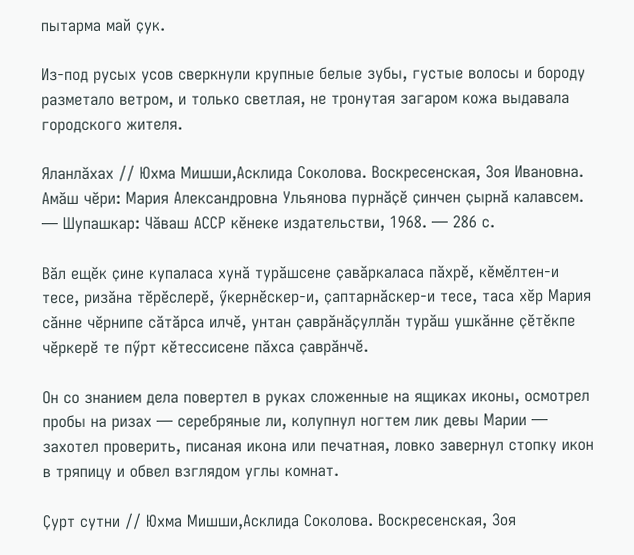пытарма май ҫук.

Из-под русых усов сверкнули крупные белые зубы, густые волосы и бороду разметало ветром, и только светлая, не тронутая загаром кожа выдавала городского жителя.

Яланлӑхах // Юхма Мишши,Асклида Соколова. Воскресенская, Зоя Ивановна. Амӑш чӗри: Мария Александровна Ульянова пурнӑҫӗ ҫинчен ҫырнӑ калавсем. — Шупашкар: Чӑваш АССР кӗнеке издательстви, 1968. — 286 с.

Вӑл ещӗк ҫине купаласа хунӑ турӑшсене ҫавӑркаласа пӑхрӗ, кӗмӗлтен-и тесе, ризӑна тӗрӗслерӗ, ӳкернӗскер-и, ҫаптарнӑскер-и тесе, таса хӗр Мария сӑнне чӗрнипе сӑтӑрса илчӗ, унтан ҫаврӑнӑҫуллӑн турӑш ушкӑнне ҫӗтӗкпе чӗркерӗ те пӳрт кӗтессисене пӑхса ҫаврӑнчӗ.

Он со знанием дела повертел в руках сложенные на ящиках иконы, осмотрел пробы на ризах — серебряные ли, колупнул ногтем лик девы Марии — захотел проверить, писаная икона или печатная, ловко завернул стопку икон в тряпицу и обвел взглядом углы комнат.

Ҫурт сутни // Юхма Мишши,Асклида Соколова. Воскресенская, Зоя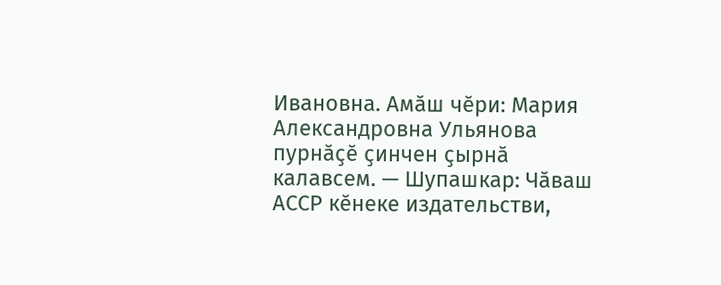Ивановна. Амӑш чӗри: Мария Александровна Ульянова пурнӑҫӗ ҫинчен ҫырнӑ калавсем. — Шупашкар: Чӑваш АССР кӗнеке издательстви,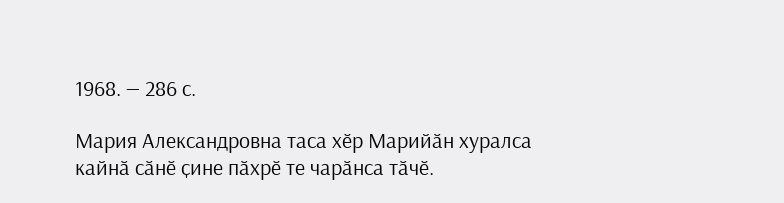1968. — 286 с.

Мария Александровна таса хӗр Марийӑн хуралса кайнӑ сӑнӗ ҫине пӑхрӗ те чарӑнса тӑчӗ.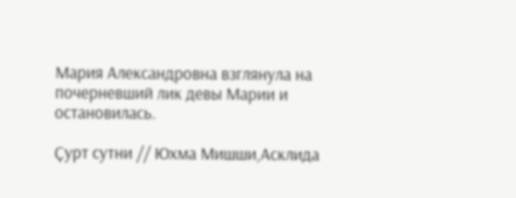Мария Александровна взглянула на почерневший лик девы Марии и остановилась.

Ҫурт сутни // Юхма Мишши,Асклида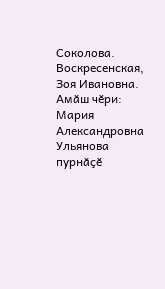Соколова. Воскресенская, Зоя Ивановна. Амӑш чӗри: Мария Александровна Ульянова пурнӑҫӗ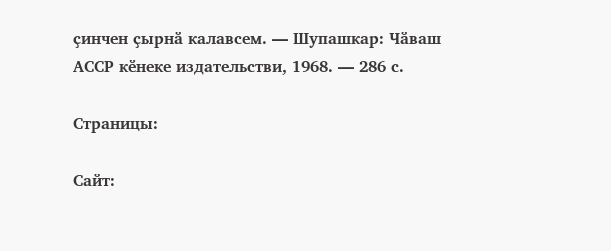ҫинчен ҫырнӑ калавсем. — Шупашкар: Чӑваш АССР кӗнеке издательстви, 1968. — 286 с.

Страницы:

Сайт: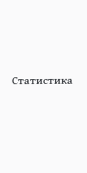Статистика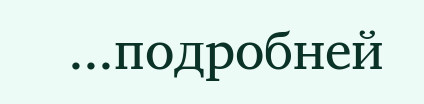...подробней